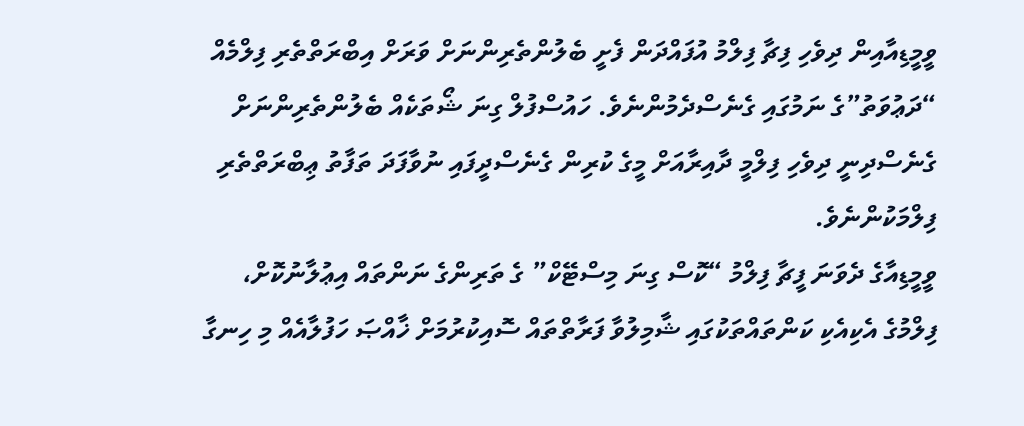ވީމީޑިއާއިން ދިވެހި ފިޗާ ފިލްމު އުފައްދަން ފެށީ ބެލުންތެރިންނަށް ވަރަށް އިބްރަތްތެރި ފިލްމެއް “ދަޢުވަތު”ގެ ނަމުގައި ގެނެސްދެމުންނެވެ. ހައުސްފުލް ގިނަ ޝޯތަކެއް ބެލުންތެރިންނަށް ގެނެސްދިނީ ދިވެހި ފިލްމީ ދާއިރާއަށް މީގެ ކުރިން ގެނެސްދީފައި ނުވާފަދަ ތަފާތު ޢިބްރަތްތެރި ފިލްމަކުންނެވެ.
ވީމީޑިއާގެ ދެވަނަ ފީޗާ ފިލްމު “ކޮސް ގިނަ މިސްޓޭކް” ގެ ތަރިންގެ ނަންތައް އިޢުލާނުކޮށް، ފިލްމުގެ އެކިއެކި ކަންތައްތަކުގައި ޝާމިލުވާ ފަރާތްތައް ސޮއިކުރުމަށް ޚާއްޞަ ހަފުލާއެއް މި ހިނގާ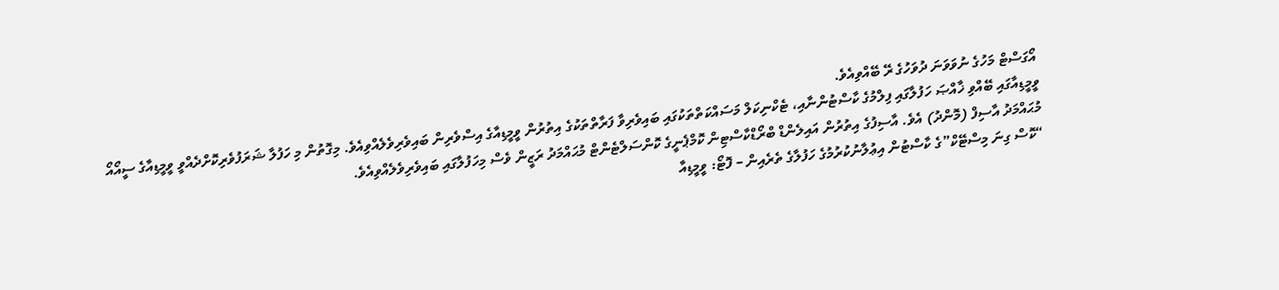އޯގަސްޓް މަހުގެ ނުވަވަނަ ދުވަހުގެ ރޭ ބޭއްވިއެވެ.
ވީމީޑިއާގައި ބޭއްވި ޚާއްޞަ ހަފުލާގައި ފިލްމުގެ ކާސްޓުންނާއި، ޓެކްނިކަލް މަސައްކަތްތަކުގައި ބައިވެރިވާ ފަރާތްތަކުގެ އިތުރުން ވީމީޑިއާގެ އިސްވެރިން ބައިވެރިވެލެއްވިއެވެ. މިގޮތުން މި ހަފުލާ ޝަރަފުވެރިކޮށްދެއްވީ ވީމީޑިއާގެ ސީއޯއޯ މުޙައްމަދު އާސިފް (މޮންދު) އެވެ. އާސިފުގެ އިތުރުން އައިލެންޑް ބްރޯޑްކާސްޓިން ކޮމްޕެނީގެ ކޮންސަލްޓެންޓް މުޙައްމަދު ރަޒީން ވެސް މިހަފުލާގައި ބައިވެރިވެލެއްވިއެވެ.
“ކޮސް ގިނަ މިސްޓޭކް”ގެ ކާސްޓުން އިޢުލާނުކުރުމުގެ ހަފުލާގެ ތެރެއިން – ފޮޓޯ: ވީމީޑިއާ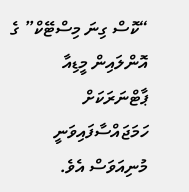“ކޮސް ގިނަ މިސްޓޭކް” ގެ އޮންލައިން މީޑިއާ ޕާޓްނަރަކަށް ހަމަޖައްސާފައިވަނީ މުނިއަވަސް އެވެ.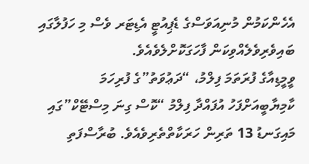އެހެންކަމުން މުނިއަވަސްގެ ޑެޕިއުޓީ އެޑިޓަރ ވެސް މި ހަފުލާގައި ބައިވެރިވެލެއްވިކަން ފާހަގަކޮށްލެވެއެވެ.
ވީމީޑިއާގެ ފުރަތަމަ ފިލްމު، “ދަޢުވަތު”ގެ ފުރިހަމަ ކާމިޔާބީއަށްފަހު އުފައްދާ ފިލްމު “ކޮސް ގިނަ މިސްޓޭކް”ގައި މައިގަނޑު 13 ތަރިން ހަރަކާތްތެރިވެއެވެ. ބުރާސްފަތި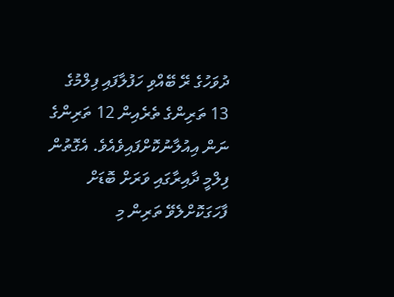ދުވަހުގެ ރޭ ބޭއްވި ހަފުލާފައި ފިލްމުގެ 13 ތަރިންގެ ތެރެއިން 12 ތަރިންގެ ނަން އިއުލާނުކޮށްފައިވެއެވެ. އެގޮތުން ފިލްމީ ދާއިރާގައި ވަރަށް ބޮޑަށް ފާހަގަކޮށްލެވޭ ތަރިން މި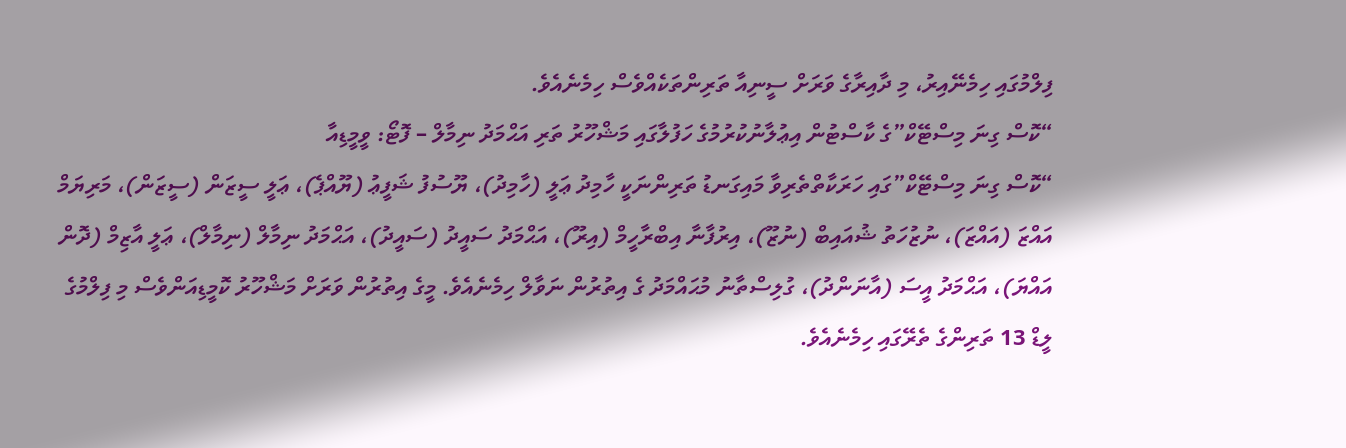ފިލްމުގައި ހިމެނޭއިރު، މި ދާއިރާގެ ވަރަށް ސީނިއާ ތަރިންތަކެއްވެސް ހިމެނެއެވެ.
“ކޮސް ގިނަ މިސްޓޭކް”ގެ ކާސްޓުން އިޢުލާނުކުރުމުގެ ހަފުލާގައި މަޝްހޫރު ތަރި އަޙްމަދު ނިމާލް – ފޮޓޯ: ވީމީޑިއާ
“ކޮސް ގިނަ މިސްޓޭކް”ގައި ހަރަކާތްތެރިވާ މައިގަނޑު ތަރިންނަކީ ހާމިދު ޢަލީ (ހާމިދު)، ޔޫސުފު ޝަފީޢު (ޔޫއްޕެ)، ޢަލީ ސީޒަން (ސީޒަން)، މަރިޔަމް އައްޒަ (އައްޒަ)، ނުޒުހަތު ޝުއައިބް (ނުޒޫ)، އިރުފާނާ އިބްރާހީމް (އިރޫ)، އަޙްމަދު ސައީދު (ސައީދު)، އަޙްމަދު ނިމާލް (ނިމާލް)، ޢަލީ އާޒިމް (ދޮން އައްޔަ)، އަޙްމަދު އީސަ (އާނަންދު)، ގުލިސްތާނު މުޙައްމަދު ގެ އިތުރުން ނަވާލް ހިމެނެއެވެ. މީގެ އިތުރުން ވަރަށް މަޝްހޫރު ކޮމީޑިއަންވެސް މި ފިލްމުގެ ލީޑް 13 ތަރިންގެ ތެރޭގައި ހިމެނެއެވެ.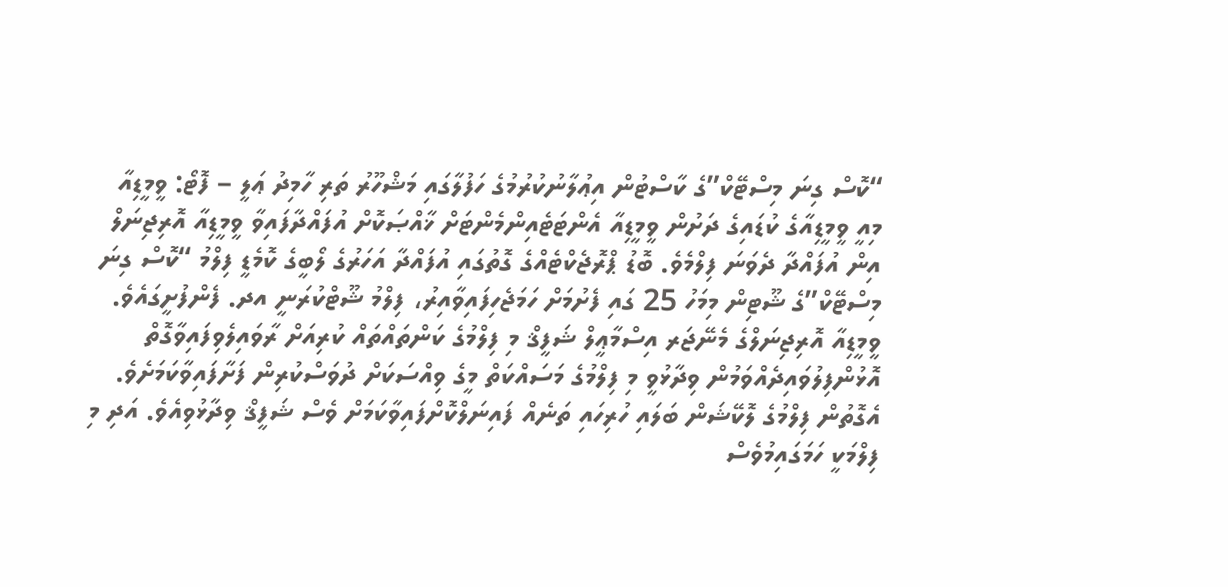“ކޮސް ގިނަ މިސްޓޭކް”ގެ ކާސްޓުން އިޢުލާނުކުރުމުގެ ހަފުލާގައި މަޝްހޫރު ތަރި ހާމިދު ޢަލީ – ފޮޓޯ: ވީމީޑިއާ
މިއީ ވީމީޑިއާގެ ކުޑައިގެ ދަށުން ވީމީޑިއާ އެންޓަޓެއިންމެންޓަށް ޚާއްޞަކޮށް އުފައްދާފައިވާ ވީމީޑިއާ އޮރިޖިނަލް އިން އުފައްދާ ދެވަނަ ފިލްމެވެ. ބޮޑު ޕްރޮޖެކްޓެއްގެ ގޮތުގައި އުފައްދާ އަހަރުގެ ލޯބީގެ ކޮމެޑީ ފިލްމު “ކޮސް ގިނަ މިސްޓޭކް”ގެ ޝޫޓިން މިމަހު 25 ގައި ފެށުމަށް ހަމަޖެހިފައިވާއިރު، ފިލްމު ޝޫޓްކުރަނީ އދ. ފެންފުށީގައެވެ.
ވީމީޑިއާ އޮރިޖިނަލްގެ މެނޭޖަރ އިސްމާޢީލް ޝަފީޤް މި ފިލްމުގެ ކަންތައްތައް ކުރިއަށް ރާވައިލެވިފައިވާގޮތް އޮޅުންފިލުވައިދެއްވަމުން ވިދާޅުވީ މި ފިލްމުގެ މަސައްކަތް މީގެ ވިއްސަކަށް ދުވަސްކުރިން ފަށާފައިވާކަމަށެވެ. އެގޮތުން ފިލްމުގެ ލޮކޭޝަން ބަލައި ހުރިހައި ތަނެއް ފައިނަލްކޮށްފައިވާކަމަށް ވެސް ޝަފީޤް ވިދާޅުވިއެވެ. އަދި މި ފިލްމަކީ ހަމަގައިމުވެސް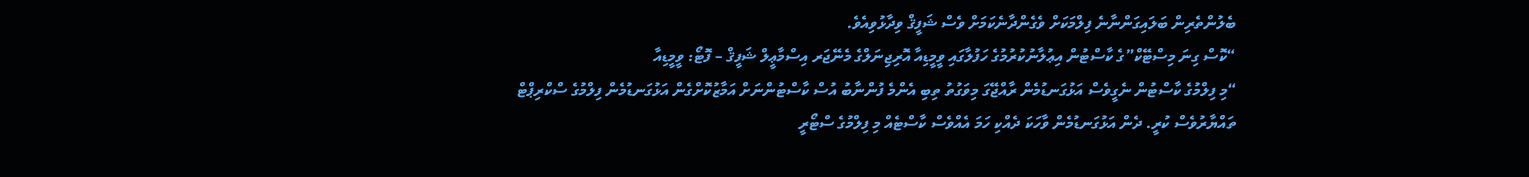ބެލުންތެރިން ބަލައިގަންނާނެ ފިލްމަކަށް ވެގެންދާނެކަމަށް ވެސް ޝަފީޤް ވިދާޅުވިއެވެ.
“ކޮސް ގިނަ މިސްޓޭކް”ގެ ކާސްޓުން އިޢުލާނުކުރުމުގެ ހަފުލާގައި ވީމީޑިއާ އޮރިޖިނަލްގެ މެނޭޖަރ އިސްމާޢީލް ޝަފީޤް – ފޮޓޯ: ވީމީޑިއާ
“މި ފިލްމުގެ ކާސްޓުން ނެގީވެސް އަޅުގަނޑުމެން ރާއްޖޭގަ މިވަގުތު ތިބި އެންމެ ފުންނާބު އުސް ކާސްޓުންނަށް އަމާޒުކޮށްގެން އަޅުގަނޑުމެން ފިލްމުގެ ސްކްރިޕްޓް ތައްޔާރުވެސް ކުރީ. ދެން އަޅުގަނޑުމެން ވާހަކަ ދެއްކި ހަމަ އެއްވެސް ކާސްޓެއް މި ފިލްމުގެ ސްޓޯރީ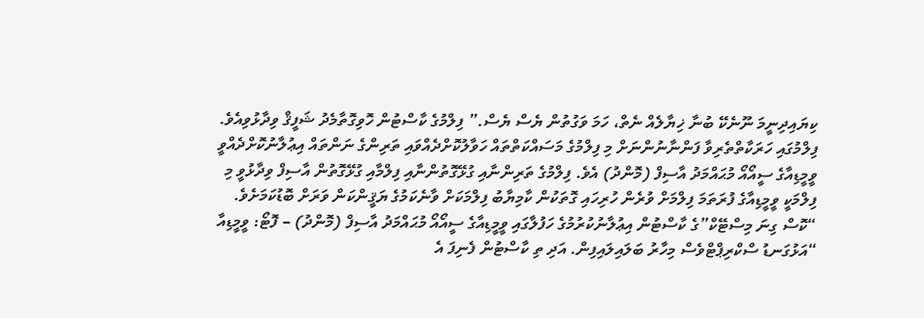ކިޔައިދިނީމަ ނޫނެކޭ ބުނާ ޚިޔާލެއް ނެތް، ހަމަ ވަގުތުން ޔެސް ޔެސް.” ފިލްމުގެ ކާސްޓުން ހޮވިގޮތާމެދު ޝަފީޤް ވިދާޅުވިއެވެ.
ފިލްމުގައި ހަރަކާތްތެރިވާ ފަންނާނުންނަށް މި ފިލްމުގެ މަސައްކަތްތައް ހަވާލުކޮށްދެއްވައި ތަރިންގެ ނަންތައް އިޢުލާނުކޮށްދެއްވީ ވީމީޑިއާގެ ސީއޯއޯ މުޙައްމަދު އާސިފް (މޮންދު) އެވެ. ފިލްމުގެ ތަރިންނާއި ގުޅޭގޮތުންނާއި ފިލްމާއި ގުޅޭގޮތުން އާސިފް ވިދާޅުވީ މި ފިލްމަކީ ވީމީޑިއާގެ ފުރަތަމަ ފިލްމަށް ވުރެން ހުރިހައި ގޮތަކުން ކާމިޔާބު ފިލްމަކަށް ވާނެކަމުގެ ޔަޤީންކަން ވަރަށް ބޮޑުކަމަށެވެ.
“ކޮސް ގިނަ މިސްޓޭކް”ގެ ކާސްޓުން އިޢުލާނުކުރުމުގެ ހަފުލާގައި ވީމީޑިއާގެ ސީއޯއޯ މުޙައްމަދު އާސިފް (މޮންދު) – ފޮޓޯ: ވީމީޑިއާ
“އަޅުގަނޑު ސްކްރިޕްޓްވެސް މިހާރު ބަލައިލައިފިން. އަދި ތި ކާސްޓުން ފެނިފަ އެ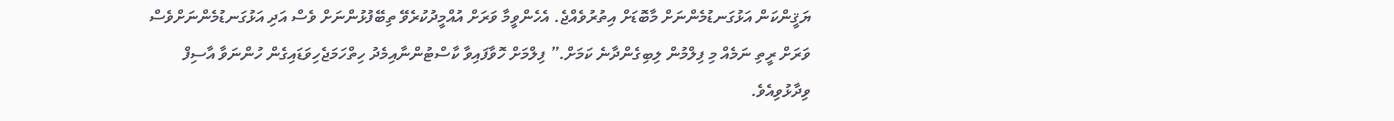ޔަޤީންކަން އަޅުގަނޑުމެންނަށް މާބޮޑަށް އިތުރުވެއްޖެ. އެހެންވީމާ ވަރަށް އުއްމީދުކުރެވޭ ތިބޭފުޅުންނަށް ވެސް އަދި އަޅުގަނޑުމެންނަށްވެސް ވަރަށް ރީތި ނަމެއް މި ފިލްމުން ލިބިގެންދާނެ ކަމަށް.” ފިލްމަށް ހޮވާފައިވާ ކާސްޓުންނާއިމެދު ހިތްހަމަޖެހިވަޑައިގެން ހުންނަވާ އާސިފް ވިދާޅުވިއެވެ.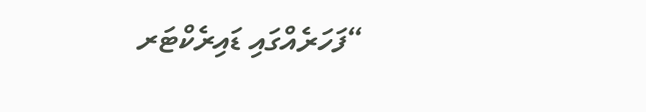“ފަހަރެއްގައި ޑައިރެކްޓަރ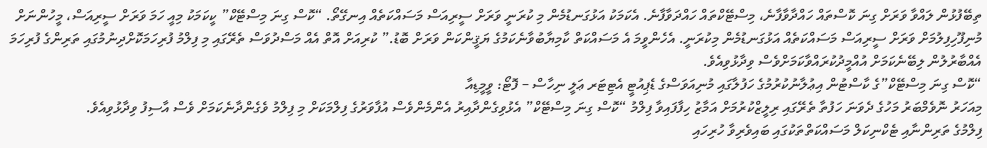ތިބޭފުޅުން ލައްވާ ވަރަށް ގިނަ ކޮސްތައް ހައްދާވާފާނެ، މިސްޓޭކްތައް ހައްދަވާފާނެ. އެކަމަކު އަޅުގަނޑުމެން މި ކުރަނީ ވަރަށް ސީރިއަސް މަސައްކަތެއް އިނގޭތޯ. “ކޮސް ގިނަ މިސްޓޭކް” ކީކަމަކު މިއީ ހަމަ ވަރަށް ސީރިއަސް، މީހުންނަށް މުނިފޫހިފިލުމަށް ވަރަށް ސީރިއަސް މަސައްކަތެއް އަޅުގަނޑުމެން މިކުރަނީ. އެހެންވީމަ އެ މަސައްކަތް ކާމިޔާބުވާނެކަމުގެ ޔަޤީންކަން ވަރަށް ބޮޑު.” ކުރިއަށް އޮތް އެއް މަސްދުވަސް ތެރޭގައި މި ފިލްމު ފުރިހަމަކޮށްދިނުމުގައި ތަރިންގެ ފުރިހަމަ އެއްބާރުލުން ލިބޭނެކަމަށް އުއްމީދުކުރައްވާކަމަށްވެސް ވިދާޅުވިއެވެ.
“ކޮސް ގިނަ މިސްޓޭކް”ގެ ކާސްޓުން އިޢުލާނުކުރުމުގެ ހަފުލާގައި މުނިއަވަސްގެ ޑެޕިއުޓީ އެޓިޓަރ ޢަލީ ނިހާސް – ފޮޓޯ: ވީމީޑިއާ
މިއަހަރު ނޮވެމްބަރު މަހުގެ ދެވަނަ ހަފުތާ ތެރޭގައި ރިލީޒްކުރުމަށް އަމާޒު ހިފާފައިވާ ފިލްމު “ކޮސް ގިނަ މިސްޓޭކް” އެޅުވިގެންދާއިރު އެންމެންވެސް އުފާވަރުގެ ފިލްމަކަށް މި ފިލްމު ވެގެންދާނެކަމަށް ވެސް އާސިފު ވިދާޅުވިއެވެ.
ފިލްމުގެ ތަރިންނާއި ޓެކްނިކަލް މަސައްކަތްތަކުގައި ބައިވެރިވާ ހުރިހައި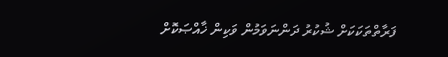ފަރާތްތަކަކަށް ޝުކުރު ދަންނަވަމުން ވަކިން ޚާއްޞަކޮށް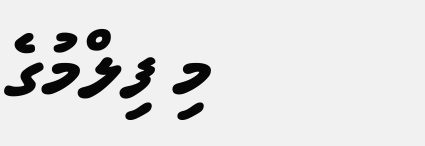މި ފިލްމުގެ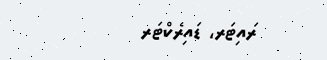ރައިޓަރ، ޑައިރެކްޓަރ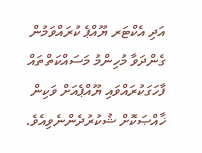އަދި އެކްޓަރ ޔޫއްޕެ ކުރައްވަމުން ގެންދަވާ މުހިންމު މަސައްކަތްތައް ފާހަގަކުރައްވައި ޔޫއްޕެއަށް ވަކިން ޚާއްޞަކޮށް ޝުކުރުދެންނެވިއެވެ.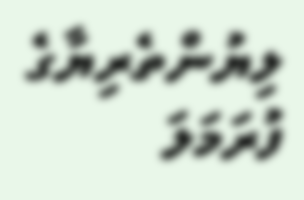ލިޔުންތެރިޔާގެ ފުރަމަލަ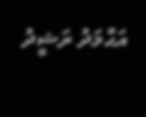އަޙްމަދު ރަޝީދު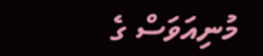މުނިއަވަސް ގެ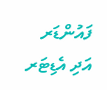ފައުންޑަރ އަދި އެޑިޓަރ